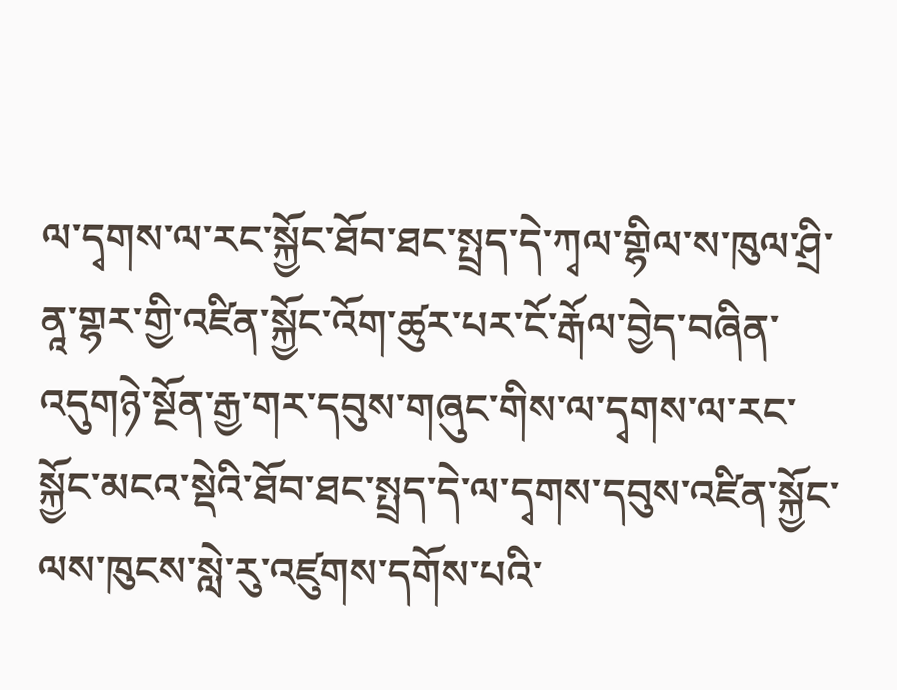ལ་དྭགས་ལ་རང་སྐྱོང་ཐོབ་ཐང་སྤྲད་དེ་ཀྭལ་གྷིལ་ས་ཁུལ་ཤྲི་ནཱ་གྷར་གྱི་འཛིན་སྐྱོང་འོག་ཚུར་པར་ངོ་རྒོལ་བྱེད་བཞིན་འདུགཉེ་སྔོན་རྒྱ་གར་དབུས་གཞུང་གིས་ལ་དྭགས་ལ་རང་སྐྱོང་མངའ་སྡེའི་ཐོབ་ཐང་སྤྲད་དེ་ལ་དྭགས་དབུས་འཛིན་སྐྱོང་ལས་ཁུངས་སླེ་རུ་འཛུགས་དགོས་པའི་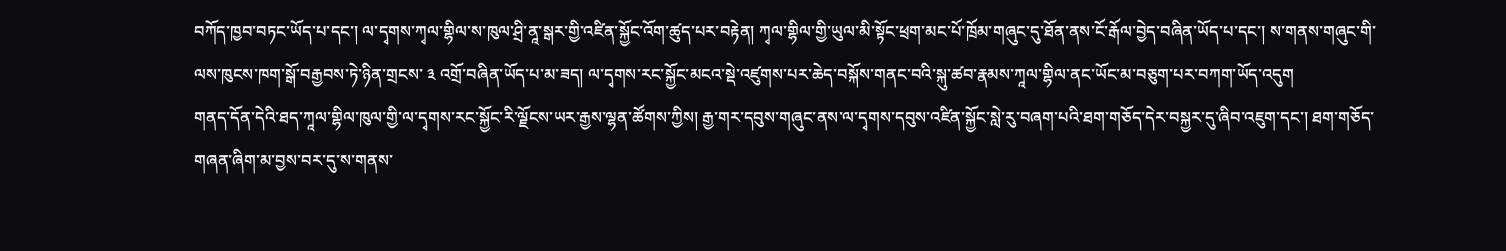བཀོད་ཁྱབ་བཏང་ཡོད་པ་དང་། ལ་དྭགས་ཀྭལ་གྷིལ་ས་ཁུལ་ཤྲི་ནཱ་སྒར་གྱི་འཛིན་སྐྱོང་འོག་ཚུད་པར་བརྟེན། ཀྭལ་གྷིལ་གྱི་ཡུལ་མི་སྟོང་ཕྲག་མང་པོ་ཁྲོམ་གཞུང་དུ་ཐོན་ནས་ངོ་རྒོལ་བྱེད་བཞིན་ཡོད་པ་དང་། ས་གནས་གཞུང་གི་ལས་ཁུངས་ཁག་སྒོ་བརྒྱབས་ཏེ་ཉིན་གྲངས་ ༣ འགྲོ་བཞིན་ཡོད་པ་མ་ཟད། ལ་དྭགས་རང་སྐྱོང་མངའ་སྡེ་འཛུགས་པར་ཆེད་བསྐོས་གནང་བའི་སྐུ་ཚབ་རྣམས་ཀཱལ་གྷིལ་ནང་ཡོང་མ་བཅུག་པར་བཀག་ཡོད་འདུག
གནད་དོན་དེའི་ཐད་ཀཱལ་གྷིལ་ཁུལ་གྱི་ལ་དྭགས་རང་སྐྱོང་རི་ལྗོངས་ཡར་རྒྱས་ལྷན་ཚོགས་ཀྱིས། རྒྱ་གར་དབུས་གཞུང་ནས་ལ་དྭགས་དབུས་འཛིན་སྐྱོང་སླེ་རུ་བཞག་པའི་ཐག་གཅོད་དེར་བསྐྱར་དུ་ཞིབ་འཇུག་དང་། ཐག་གཅོད་གཞན་ཞིག་མ་བྱས་བར་དུ་ས་གནས་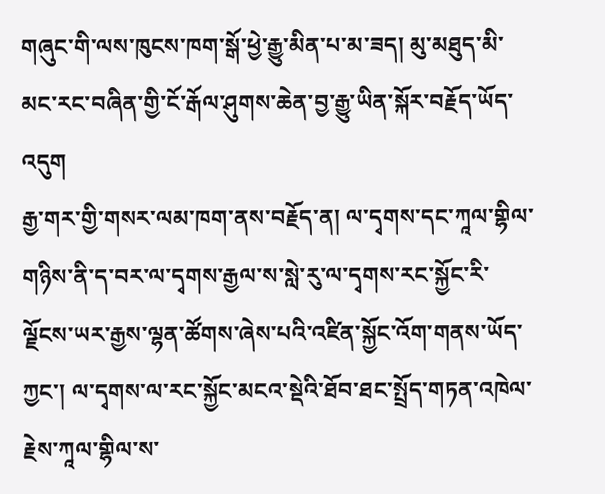གཞུང་གི་ལས་ཁུངས་ཁག་སྒོ་ཕྱེ་རྒྱུ་མིན་པ་མ་ཟད། མུ་མཐུད་མི་མང་རང་བཞིན་གྱི་ངོ་རྒོལ་ཤུགས་ཆེན་བྱ་རྒྱུ་ཡིན་སྐོར་བརྗོད་ཡོད་འདུག
རྒྱ་གར་གྱི་གསར་ལམ་ཁག་ནས་བརྗོད་ན། ལ་དྭགས་དང་ཀཱལ་གྷིལ་གཉིས་ནི་ད་བར་ལ་དྭགས་རྒྱལ་ས་སླེ་རུ་ལ་དྭགས་རང་སྐྱོང་རི་ལྗོངས་ཡར་རྒྱས་ལྷན་ཚོགས་ཞེས་པའི་འཛིན་སྐྱོང་འོག་གནས་ཡོད་ཀྱང་། ལ་དྭགས་ལ་རང་སྐྱོང་མངའ་སྡེའི་ཐོབ་ཐང་སྤྲོད་གཏན་འཁེལ་རྗེས་ཀཱལ་གྷིལ་ས་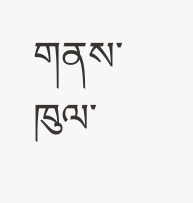གནས་ཁུལ་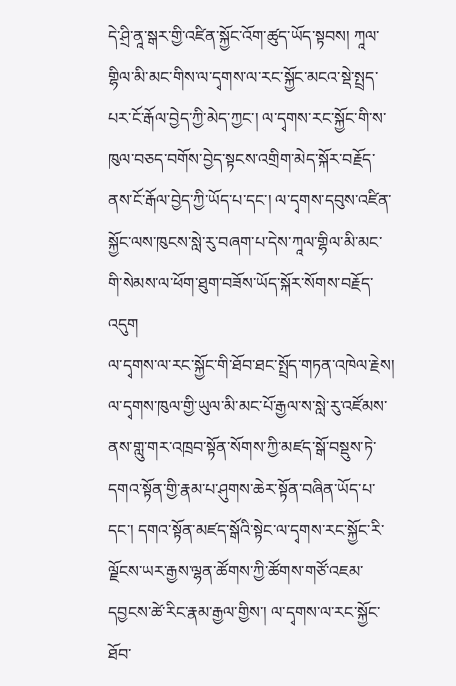དེ་ཤྲི་ནཱ་སྒར་གྱི་འཛིན་སྐྱོང་འོག་ཚུད་ཡོད་སྟབས། ཀཱལ་གྷིལ་མི་མང་གིས་ལ་དྭགས་ལ་རང་སྐྱོང་མངའ་སྡེ་སྤྲད་པར་ངོ་རྒོལ་བྱེད་ཀྱི་མེད་ཀྱང་། ལ་དྭགས་རང་སྐྱོང་གི་ས་ཁུལ་བཅད་བགོས་བྱེད་སྟངས་འགྲིག་མེད་སྐོར་བརྗོད་ནས་ངོ་རྒོལ་བྱེད་ཀྱི་ཡོད་པ་དང་། ལ་དྭགས་དབུས་འཛིན་སྐྱོང་ལས་ཁུངས་སླེ་རུ་བཞག་པ་དེས་ཀཱལ་གྷིལ་མི་མང་གི་སེམས་ལ་ཕོག་ཐུག་བཟོས་ཡོད་སྐོར་སོགས་བརྗོད་འདུག
ལ་དྭགས་ལ་རང་སྐྱོང་གི་ཐོབ་ཐང་སྤྲོད་གཏན་འཁེལ་རྗེས། ལ་དྭགས་ཁུལ་གྱི་ཡུལ་མི་མང་པོ་རྒྱལ་ས་སླེ་རུ་འཛོམས་ནས་གླུ་གར་འཁྲབ་སྟོན་སོགས་ཀྱི་མཛད་སྒོ་བསྡུས་ཏེ་དགའ་སྟོན་གྱི་རྣམ་པ་ཤུགས་ཆེར་སྟོན་བཞིན་ཡོད་པ་དང་། དགའ་སྟོན་མཛད་སྒོའི་སྟེང་ལ་དྭགས་རང་སྐྱོང་རི་ལྗོངས་ཡར་རྒྱས་ལྷན་ཚོགས་ཀྱི་ཚོགས་གཙོ་འཇམ་དབྱངས་ཚེ་རིང་རྣམ་རྒྱལ་གྱིས་། ལ་དྭགས་ལ་རང་སྐྱོང་ཐོབ་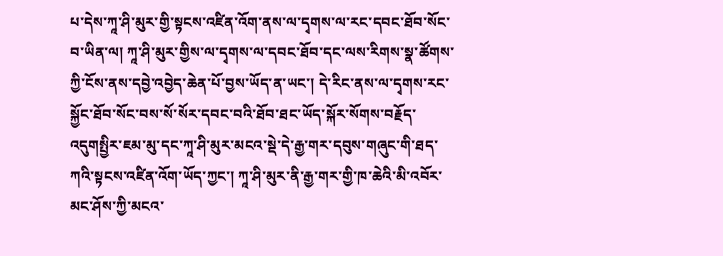པ་དེས་ཀཱ་ཤི་མུར་གྱི་སྟངས་འཛིན་འོག་ནས་ལ་དྭགས་ལ་རང་དབང་ཐོབ་སོང་བ་ཡིན་ལ། ཀཱ་ཤི་མུར་གྱིས་ལ་དྭགས་ལ་དབང་ཐོབ་དང་ལས་རིགས་སྣ་ཚོགས་ཀྱི་ངོས་ནས་དབྱེ་འབྱེད་ཆེན་པོ་བྱས་ཡོད་ན་ཡང་། དེ་རིང་ནས་ལ་དྭགས་རང་སྐྱོང་ཐོབ་སོང་བས་སོ་སོར་དབང་བའི་ཐོབ་ཐང་ཡོད་སྐོར་སོགས་བརྗོད་འདུགསྤྱིར་ཇམ་མུ་དང་ཀཱ་ཤི་མུར་མངའ་སྡེ་དེ་རྒྱ་གར་དབུས་གཞུང་གི་ཐད་ཀའི་སྟངས་འཛིན་འོག་ཡོད་ཀྱང་། ཀཱ་ཤི་མུར་ནི་རྒྱ་གར་གྱི་ཁ་ཆེའི་མི་འབོར་མང་ཤོས་ཀྱི་མངའ་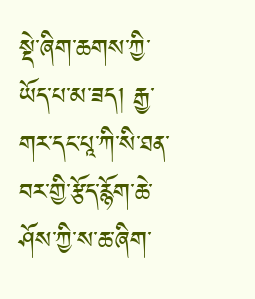སྡེ་ཞིག་ཆགས་ཀྱི་ཡོད་པ་མ་ཟད། རྒྱ་གར་དང་པཱ་ཀི་སི་ཐན་བར་གྱི་རྩོད་རྙོག་ཆེ་ཤོས་ཀྱི་ས་ཆ་ཞིག་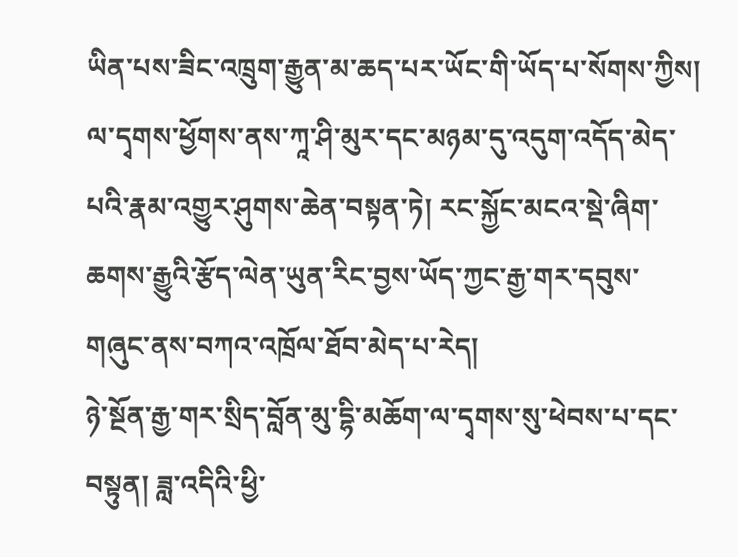ཡིན་པས་ཟིང་འཁྲུག་རྒྱུན་མ་ཆད་པར་ཡོང་གི་ཡོད་པ་སོགས་ཀྱིས། ལ་དྭགས་ཕྱོགས་ནས་ཀཱ་ཤི་མུར་དང་མཉམ་དུ་འདུག་འདོད་མེད་པའི་རྣམ་འགྱུར་ཤུགས་ཆེན་བསྟན་ཏེ། རང་སྐྱོང་མངའ་སྡེ་ཞིག་ཆགས་རྒྱུའི་རྩོད་ལེན་ཡུན་རིང་བྱས་ཡོད་ཀྱང་རྒྱ་གར་དབུས་གཞུང་ནས་བཀའ་འཁྲོལ་ཐོབ་མེད་པ་རེད།
ཉེ་སྔོན་རྒྱ་གར་སྲིད་བློན་མུ་དྷི་མཆོག་ལ་དྭགས་སུ་ཕེབས་པ་དང་བསྟུན། ཟླ་འདིའི་ཕྱི་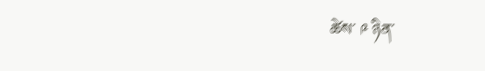ཚེས་ ༩ ཉིན་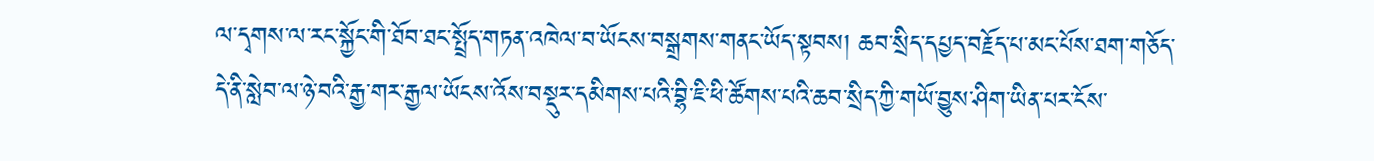ལ་དྭགས་ལ་རང་སྐྱོང་གི་ཐོབ་ཐང་སྤྲོད་གཏན་འཁེལ་བ་ཡོངས་བསྒྲགས་གནང་ཡོད་སྟབས། ཆབ་སྲིད་དཔྱད་བརྗོད་པ་མང་པོས་ཐག་གཅོད་དེ་ནི་སླེབ་ལ་ཉེ་བའི་རྒྱ་གར་རྒྱལ་ཡོངས་འོས་བསྡུར་དམིགས་པའི་བྷི་ཇི་ཕི་ཚོགས་པའི་ཆབ་སྲིད་ཀྱི་གཡོ་བྱུས་ཤིག་ཡིན་པར་ངོས་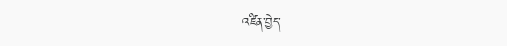འཛིན་བྱེད་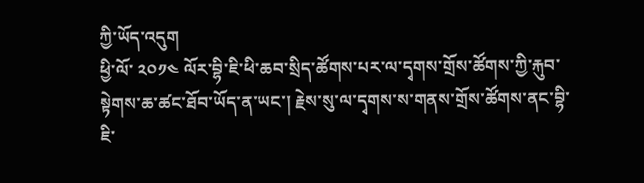ཀྱི་ཡོད་འདུག
ཕྱི་ལོ་ ༢༠༡༤ ལོར་བྷི་ཇི་ཕི་ཆབ་སྲིད་ཚོགས་པར་ལ་དྭགས་གྲོས་ཚོགས་ཀྱི་རྐུབ་སྟེགས་ཆ་ཚང་ཐོབ་ཡོད་ན་ཡང་། རྗེས་སུ་ལ་དྭགས་ས་གནས་གྲོས་ཚོགས་ནང་བྷི་ཇི་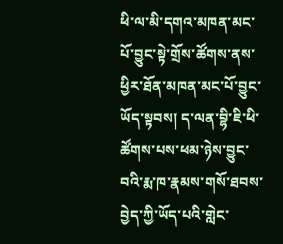ཕི་ལ་མི་དགའ་མཁན་མང་པོ་བྱུང་སྟེ་གྲོས་ཚོགས་ནས་ཕྱིར་ཐོན་མཁན་མང་པོ་བྱུང་ཡོད་སྟབས། ད་ལན་བྷི་ཇི་ཕི་ཚོགས་པས་ཕམ་ཉེས་བྱུང་བའི་རྨ་ཁ་རྣམས་གསོ་ཐབས་བྱེད་ཀྱི་ཡོད་པའི་གླེང་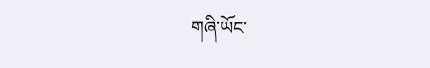གཞི་ཡོང་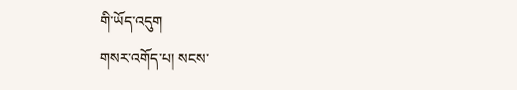གི་ཡོད་འདུག
གསར་འགོད་པ། སངས་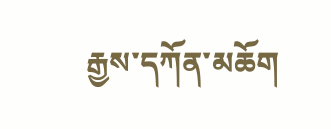རྒྱས་དཀོན་མཆོག